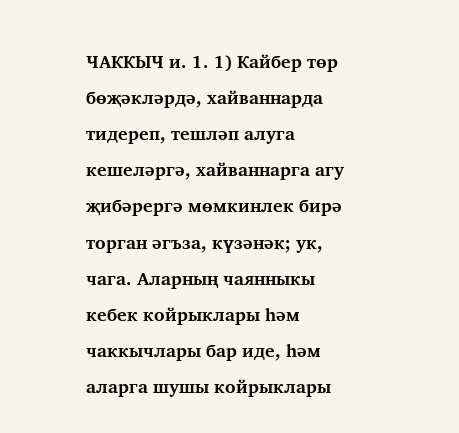ЧАККЫЧ и. 1. 1) Кайбер төр бөҗәкләрдә, хайваннарда тидереп, тешләп алуга кешеләргә, хайваннарга агу җибәрергә мөмкинлек бирә торган әгъза, күзәнәк; ук, чага. Аларның чаянныкы кебек койрыклары һәм чаккычлары бар иде, һәм аларга шушы койрыклары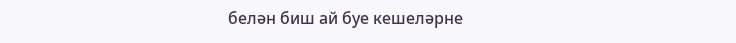белән биш ай буе кешеләрне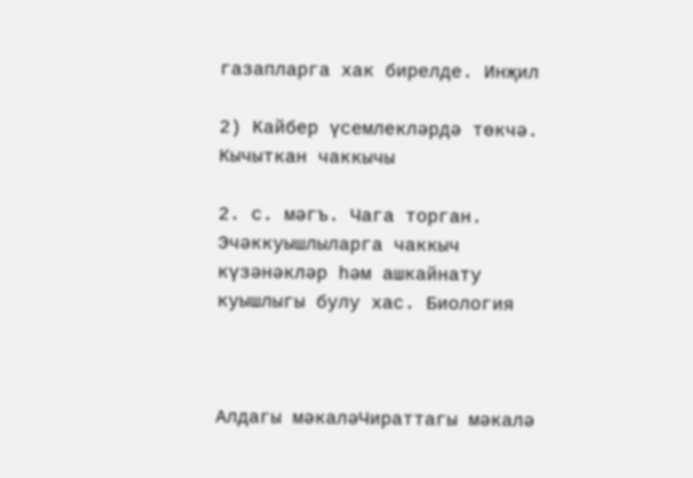газапларга хак бирелде. Инҗил

2) Кайбер үсемлекләрдә төкчә. Кычыткан чаккычы

2. с. мәгъ. Чага торган. Эчәккуышлыларга чаккыч күзәнәкләр һәм ашкайнату куышлыгы булу хас. Биология



Алдагы мәкаләЧираттагы мәкалә